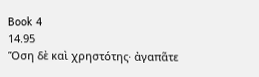Book 4
14.95
Ὅση δὲ καὶ χρηστότης· ἀγαπᾶτε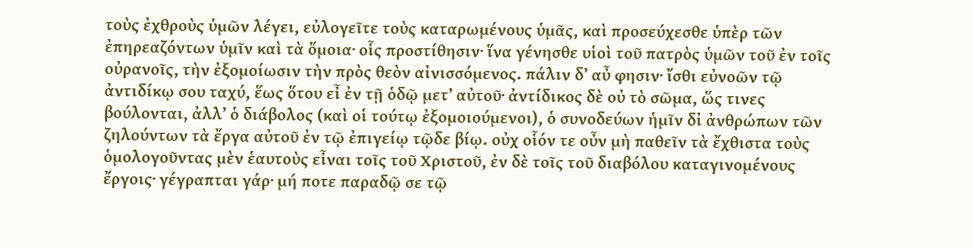τοὺς ἐχθροὺς ὑμῶν λέγει, εὐλογεῖτε τοὺς καταρωμένους ὑμᾶς, καὶ προσεύχεσθε ὑπὲρ τῶν ἐπηρεαζόντων ὑμῖν καὶ τὰ ὅμοια· οἷς προστίθησιν· ἵνα γένησθε υἱοὶ τοῦ πατρὸς ὑμῶν τοῦ ἐν τοῖς οὐρανοῖς, τὴν ἐξομοίωσιν τὴν πρὸς θεὸν αἰνισσόμενος. πάλιν δ’ αὖ φησιν· ἴσθι εὐνοῶν τῷ ἀντιδίκῳ σου ταχύ, ἕως ὅτου εἶ ἐν τῇ ὁδῷ μετ’ αὐτοῦ· ἀντίδικος δὲ οὐ τὸ σῶμα, ὥς τινες βούλονται, ἀλλ’ ὁ διάβολος (καὶ οἱ τούτῳ ἐξομοιούμενοι), ὁ συνοδεύων ἡμῖν δἰ ἀνθρώπων τῶν ζηλούντων τὰ ἔργα αὐτοῦ ἐν τῷ ἐπιγείῳ τῷδε βίῳ. οὐχ οἷόν τε οὖν μὴ παθεῖν τὰ ἔχθιστα τοὺς ὁμολογοῦντας μὲν ἑαυτοὺς εἶναι τοῖς τοῦ Χριστοῦ, ἐν δὲ τοῖς τοῦ διαβόλου καταγινομένους ἔργοις· γέγραπται γάρ· μή ποτε παραδῷ σε τῷ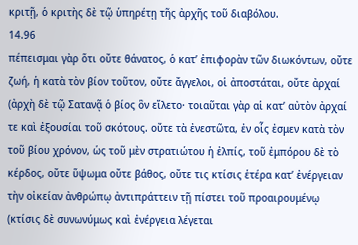κριτῇ, ὁ κριτὴς δὲ τῷ ὑπηρέτῃ τῆς ἀρχῆς τοῦ διαβόλου.
14.96
πέπεισμαι γὰρ ὅτι οὔτε θάνατος, ὁ κατ’ ἐπιφορὰν τῶν διωκόντων, οὔτε ζωή, ἡ κατὰ τὸν βίον τοῦτον, οὔτε ἄγγελοι, οἱ ἀποστάται, οὔτε ἀρχαί (ἀρχὴ δὲ τῷ Σατανᾷ ὁ βίος ὃν εἵλετο· τοιαῦται γὰρ αἱ κατ’ αὐτὸν ἀρχαί τε καὶ ἐξουσίαι τοῦ σκότους. οὔτε τὰ ἐνεστῶτα, ἐν οἷς ἐσμεν κατὰ τὸν τοῦ βίου χρόνον, ὡς τοῦ μὲν στρατιώτου ἡ ἐλπίς, τοῦ ἐμπόρου δὲ τὸ κέρδος, οὔτε ὕψωμα οὔτε βάθος, οὔτε τις κτίσις ἑτέρα κατ’ ἐνέργειαν τὴν οἰκείαν ἀνθρώπῳ ἀντιπράττειν τῇ πίστει τοῦ προαιρουμένῳ (κτίσις δὲ συνωνύμως καὶ ἐνέργεια λέγεται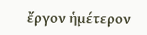ἔργον ἡμέτερον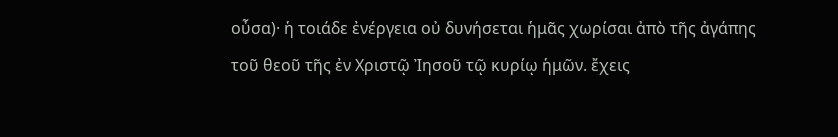οὖσα)· ἡ τοιάδε ἐνέργεια οὐ δυνήσεται ἡμᾶς χωρίσαι ἀπὸ τῆς ἀγάπης τοῦ θεοῦ τῆς ἐν Χριστῷ Ἰησοῦ τῷ κυρίῳ ἡμῶν. ἔχεις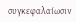συγκεφαλαίωσιν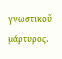γνωστικοῦ μάρτυρος.